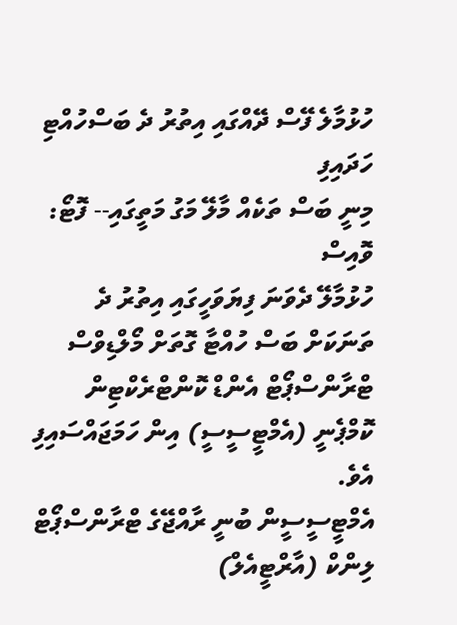ހުޅުމާލެ ފޭސް ދޭއްގައި އިތުރު ދެ ބަސްހުއްޓި ހަދައިފި
މިނީ ބަސް ތަކެއް މާލޭ މަގު މަތީގައި-- ފޮޓޯ: ވޮއިސް
ހުޅުމާލޭ ދެވަނަ ފިޔަވަހީގައި އިތުރު ދެ ތަނަކަށް ބަސް ހުއްޓާ ގޮތަށް މޯލްޑިވްސް ޓްރާންސްޕޯޓް އެންޑް ކޮންޓްރެކްޓިން ކޮމްޕެނީ (އެމްޓީސީސީ) އިން ހަމަޖައްސައިފި އެވެ.
އެމްޓީސީސީން ބުނީ ރާއްޖޭގެ ޓްރާންސްޕޯޓް ލިންކް (އާރްޓީއެލް)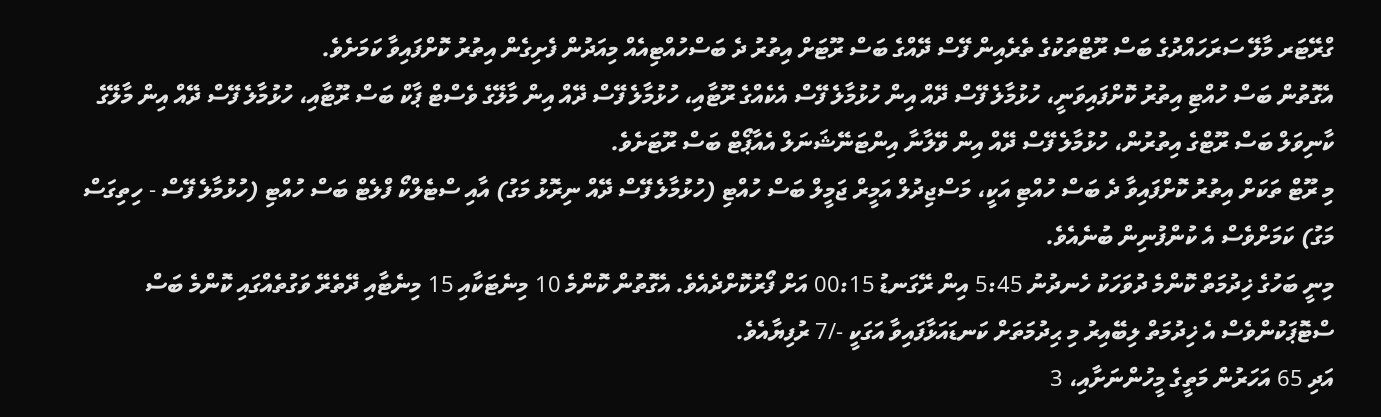ގްރޭޓަރ މާލޭ ސަރަހައްދުގެ ބަސް ރޫޓްތަކުގެ ތެރެއިން ފޭސް ދޭއްގެ ބަސް ރޫޓަށް އިތުރު ދެ ބަސްހުއްޓިއެއް މިއަދުން ފެށިގެން އިތުރު ކޮށްފައިވާ ކަމަށެވެ.
އެގޮތުން ބަސް ހުއްޓި އިތުރު ކޮށްފައިވަނީ، ހުޅުމާލެ ފޭސް ދޭއް އިން ހުޅުމާލެ ފޭސް އެކެއްގެ ރޫޓާއި، ހުޅުމާލެ ފޭސް ދޭއް އިން މާލޭގެ ވެސްޓް ޕާކް ބަސް ރޫޓާއި، ހުޅުމާލެ ފޭސް ދޭއް އިން މާލޭގެ ކާނިވަލް ބަސް ރޫޓްގެ އިތުރުން، ހުޅުމާލެ ފޭސް ދޭއް އިން ވޭލާނާ އިންޓަނޭޝަނަލް އެއާޕޯޓް ބަސް ރޫޓަށެވެ.
މި ރޫޓް ތަކަށް އިތުރު ކޮށްފައިވާ ދެ ބަސް ހުއްޓި އަކީ، މަސްޖިދުލް އަމީރް ޖަމީލް ބަސް ހުއްޓި (ހުޅުމާލެ ފޭސް ދޭއް ނިރޮޅު މަގު) އާއި ސްޓެލްކޯ ފްލެޓް ބަސް ހުއްޓި (ހުޅުމާލެ ފޭސް - ހިތިގަސް މަގު) ކަމަށްވެސް އެ ކުންފުނިން ބުނެއެވެ.
މިނީ ބަހުގެ ޚިދުމަތް ކޮންމެ ދުވަހަކު ހެނދުނު 5:45 އިން ރޭގަނޑު 00:15 އަށް ފޯރުކޮށްދެއެވެ. އެގޮތުން ކޮންމެ 10 މިނެޓަކާއި 15 މިނެޓާއި ދޭތެރޭ ވަގުތެއްގައި ކޮންމެ ބަސް ސްޓޮޕަކުންވެސް އެ ޚިދުމަތް ލިބޭއިރު މި ޙިދުމަތަށް ކަނޑައަޅާފައިވާ އަގަކީ -/7 ރުފިޔާއެވެ.
އަދި 65 އަހަރުން މަތީގެ މީހުންނަށާއި، 3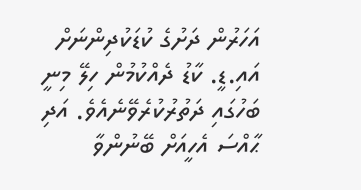އަހަރުން ދަށުގެ ކުޑަކުދިންނަށް އައި.ޑީ. ކާޑު ދެއްކުމުން ހިލޭ މިނީ ބަހުގައި ދަތުރުކުރެވޭނެއެވެ. އަދި ޙާއްސަ އެހީއަށް ބޭނުންވާ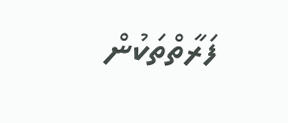ފަރާތްތަކުން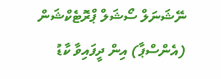ނޭޝަނަލް ސޯޝަލް ޕްރޮޓެކްޝަން (އެންސްޕާ) އިން ދީފައިވާ ކާޑު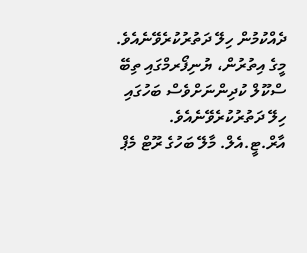ދެއްކުމުން ހިލޭ ދަތުރުކުރެވޭނެއެވެ. މީގެ އިތުރުން، ޔުނިފޯރމްގައި ތިބޭ ސްކޫލް ކުދިންނަށްވެސް ބަހުގައި ހިލޭ ދަތުރުކުރެވޭނެއެވެ.
އާރް.ޓީ.އެލް. މާލޭ ބަހުގެ ރޫޓް މެޕް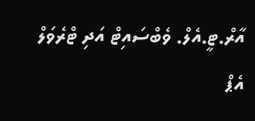އާރް.ޓީ.އެލް. ވެބްސައިޓް އަދި ޓްރެވަލް އެޕް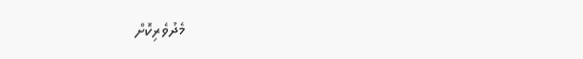މެދުވެރިކޮށް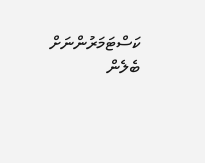ކަސްޓަމަރުންނަށް ބެލެން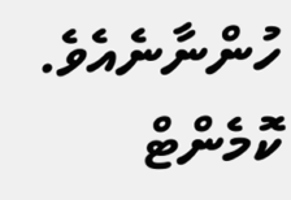ހުންނާނެއެވެ.
ކޮމެންޓް